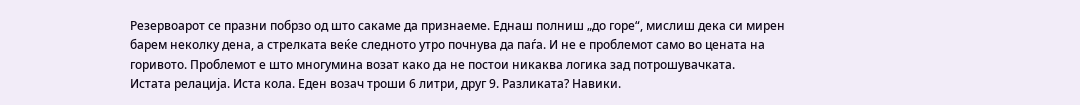Резервоарот се празни побрзо од што сакаме да признаеме. Еднаш полниш „до горе“, мислиш дека си мирен барем неколку дена, а стрелката веќе следното утро почнува да паѓа. И не е проблемот само во цената на горивото. Проблемот е што многумина возат како да не постои никаква логика зад потрошувачката.
Истата релација. Иста кола. Еден возач троши 6 литри, друг 9. Разликата? Навики.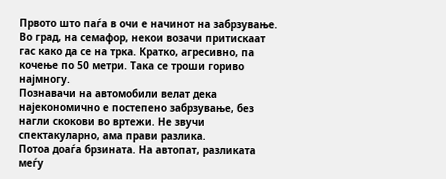Првото што паѓа в очи е начинот на забрзување. Во град, на семафор, некои возачи притискаат гас како да се на трка. Кратко, агресивно, па кочење по 50 метри. Така се троши гориво најмногу.
Познавачи на автомобили велат дека најекономично е постепено забрзување, без нагли скокови во вртежи. Не звучи спектакуларно, ама прави разлика.
Потоа доаѓа брзината. На автопат, разликата меѓу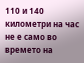110 и 140 километри на час не е само во времето на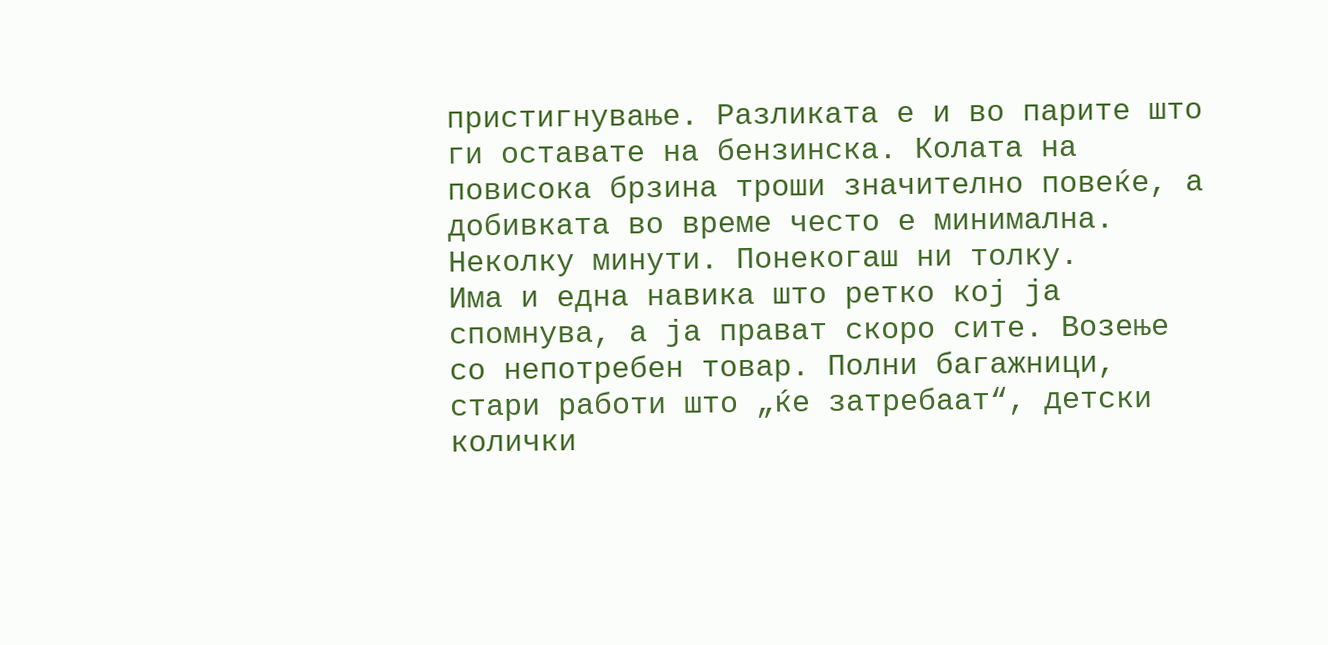пристигнување. Разликата е и во парите што ги оставате на бензинска. Колата на повисока брзина троши значително повеќе, а добивката во време често е минимална. Неколку минути. Понекогаш ни толку.
Има и една навика што ретко кој ја спомнува, а ја прават скоро сите. Возење со непотребен товар. Полни багажници, стари работи што „ќе затребаат“, детски колички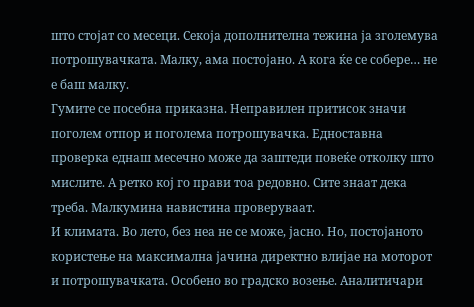што стојат со месеци. Секоја дополнителна тежина ја зголемува потрошувачката. Малку, ама постојано. А кога ќе се собере… не е баш малку.
Гумите се посебна приказна. Неправилен притисок значи поголем отпор и поголема потрошувачка. Едноставна проверка еднаш месечно може да заштеди повеќе отколку што мислите. А ретко кој го прави тоа редовно. Сите знаат дека треба. Малкумина навистина проверуваат.
И климата. Во лето, без неа не се може, јасно. Но, постојаното користење на максимална јачина директно влијае на моторот и потрошувачката. Особено во градско возење. Аналитичари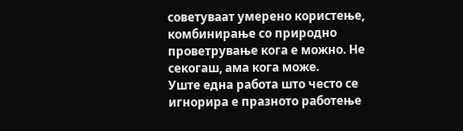советуваат умерено користење, комбинирање со природно проветрување кога е можно. Не секогаш, ама кога може.
Уште една работа што често се игнорира е празното работење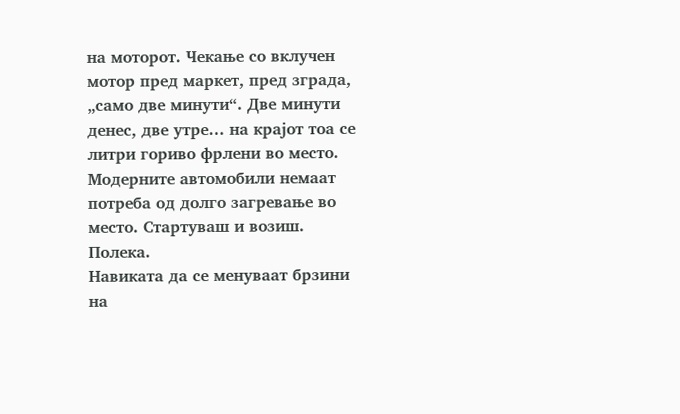на моторот. Чекање со вклучен мотор пред маркет, пред зграда, „само две минути“. Две минути денес, две утре… на крајот тоа се литри гориво фрлени во место. Модерните автомобили немаат потреба од долго загревање во место. Стартуваш и возиш. Полека.
Навиката да се менуваат брзини на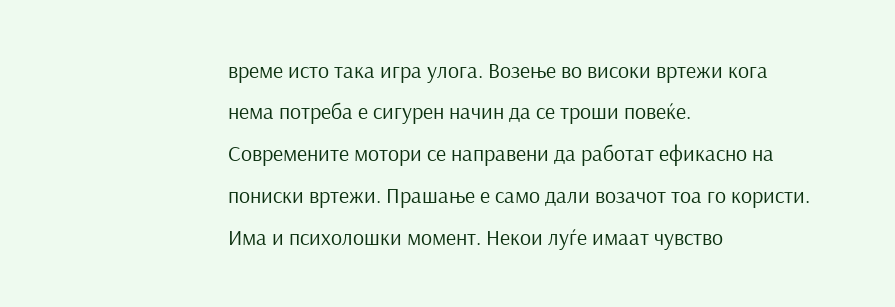време исто така игра улога. Возење во високи вртежи кога нема потреба е сигурен начин да се троши повеќе. Современите мотори се направени да работат ефикасно на пониски вртежи. Прашање е само дали возачот тоа го користи.
Има и психолошки момент. Некои луѓе имаат чувство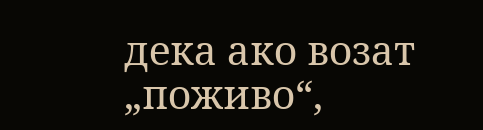дека ако возат „поживо“,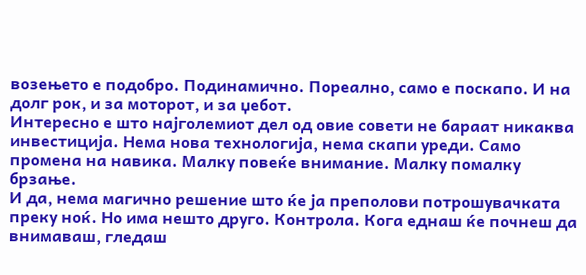возењето е подобро. Подинамично. Пореално, само е поскапо. И на долг рок, и за моторот, и за џебот.
Интересно е што најголемиот дел од овие совети не бараат никаква инвестиција. Нема нова технологија, нема скапи уреди. Само промена на навика. Малку повеќе внимание. Малку помалку брзање.
И да, нема магично решение што ќе ја преполови потрошувачката преку ноќ. Но има нешто друго. Контрола. Кога еднаш ќе почнеш да внимаваш, гледаш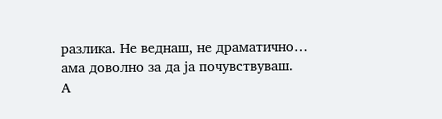разлика. Не веднаш, не драматично… ама доволно за да ја почувствуваш.
А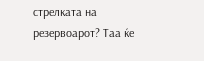стрелката на резервоарот? Таа ќе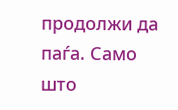продолжи да паѓа. Само што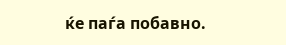ќе паѓа побавно.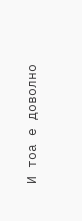И тоа е доволно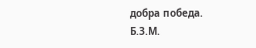добра победа.
Б.З.М.